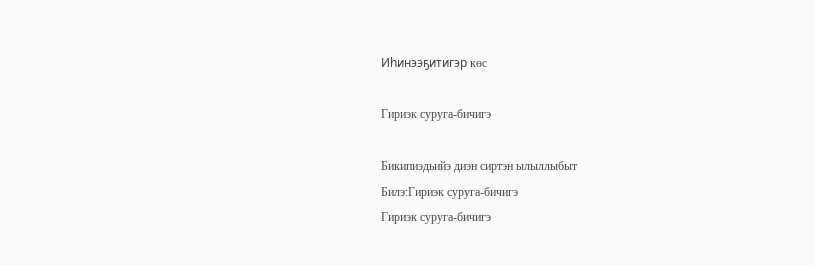Иһинээҕитигэр көс

Гириэк суруга-бичигэ

Бикипиэдьийэ диэн сиртэн ылыллыбыт
Билэ:Гириэк суруга-бичигэ
Гириэк суруга-бичигэ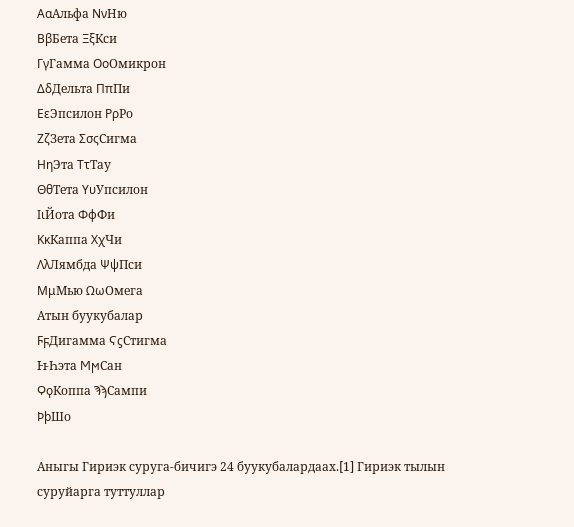ΑαАльфа ΝνНю
ΒβБета ΞξКси
ΓγГамма ΟοОмикрон
ΔδДельта ΠπПи
ΕεЭпсилон ΡρРо
ΖζЗета ΣσςСигма
ΗηЭта ΤτТау
ΘθТета ΥυУпсилон
ΙιЙота ΦφФи
ΚκКаппа ΧχЧи
ΛλЛямбда ΨψПси
ΜμМью ΩωОмега
Атын буукубалар
ϜϝДигамма ϚϛСтигма
ⱵⱶҺэта ϺϻСан
ϘϙКоппа ϠϡСампи
ϷϸШо

Аныгы Гириэк суруга-бичигэ 24 буукубалардаах.[1] Гириэк тылын суруйарга туттуллар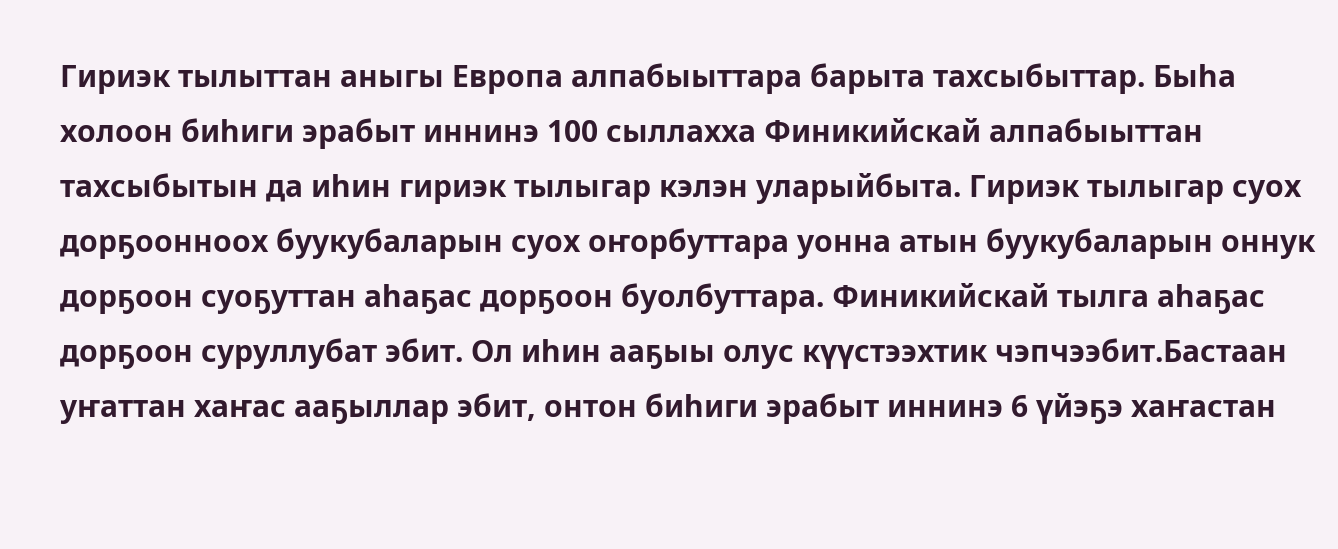Гириэк тылыттан аныгы Европа алпабыыттара барыта тахсыбыттар. Быһа холоон биһиги эрабыт иннинэ 100 сыллахха Финикийскай алпабыыттан тахсыбытын да иһин гириэк тылыгар кэлэн уларыйбыта. Гириэк тылыгар суох дорҕоонноох буукубаларын суох оҥорбуттара уонна атын буукубаларын оннук дорҕоон суоҕуттан аһаҕас дорҕоон буолбуттара. Финикийскай тылга аһаҕас дорҕоон суруллубат эбит. Ол иһин ааҕыы олус күүстээхтик чэпчээбит.Бастаан уҥаттан хаҥас ааҕыллар эбит, онтон биһиги эрабыт иннинэ 6 үйэҕэ хаҥастан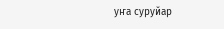уҥа суруйар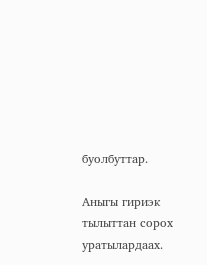буолбуттар.

Аныгы гириэк тылыттан сорох уратылардаах.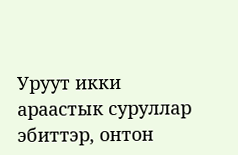Уруут икки араастык суруллар эбиттэр, онтон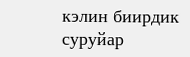кэлин биирдик суруйар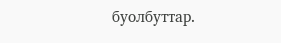буолбуттар.